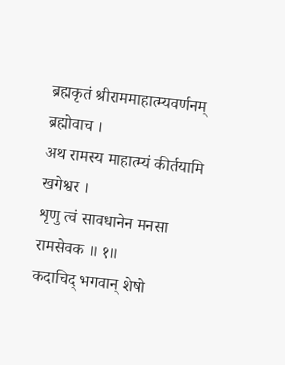ब्रह्मकृतं श्रीराममाहात्म्यवर्णनम्
ब्रह्मोवाच ।
अथ रामस्य माहात्म्यं कीर्तयामि खगेश्वर ।
शृणु त्वं सावधानेन मनसा रामसेवक ॥ १॥
कदाचिद् भगवान् शेषो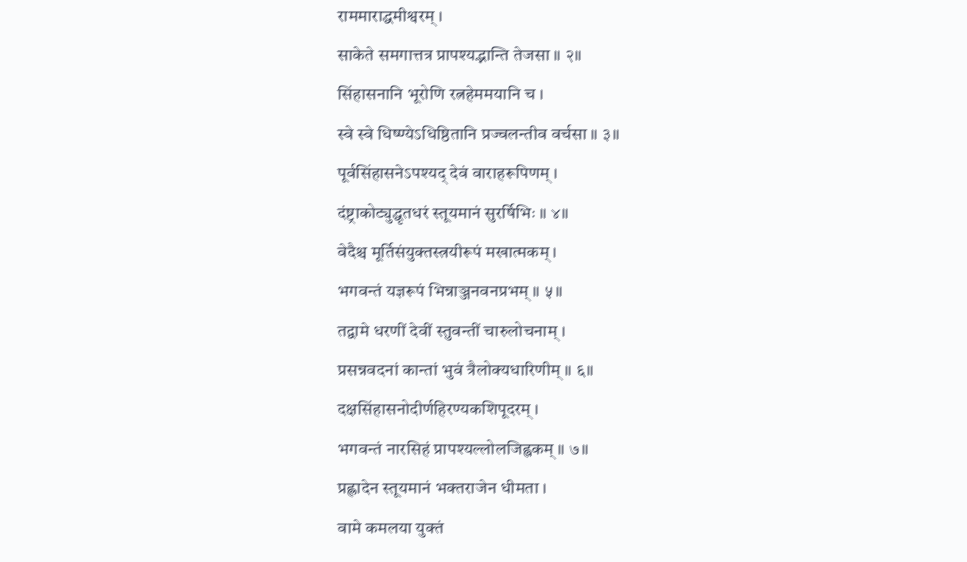राममाराद्धमीश्वरम् ।
साकेते समगात्तत्र प्रापश्यद्भान्ति तेजसा ॥ २॥
सिंहासनानि भूरोणि रत्नहेममयानि च ।
स्वे स्वे धिष्ण्येऽधिष्ठितानि प्रज्वलन्तीव वर्चसा ॥ ३॥
पूर्वसिंहासनेऽपश्यद् देवं वाराहरूपिणम् ।
दंष्ट्राकोट्युद्धृतधरं स्तूयमानं सुरर्षिभिः ॥ ४॥
वेदैश्च मूर्तिसंयुक्तस्त्रयीरूपं मखात्मकम् ।
भगवन्तं यज्ञरूपं भिन्नाञ्जनवनप्रभम् ॥ ५॥
तद्वामे धरणीं देवीं स्तुवन्तीं चारुलोचनाम् ।
प्रसन्नवदनां कान्तां भुवं त्रैलोक्यधारिणीम् ॥ ६॥
दक्षसिंहासनोदीर्णहिरण्यकशिपूदरम् ।
भगवन्तं नारसिहं प्रापश्यल्लोलजिह्वकम् ॥ ७॥
प्रह्लादेन स्तूयमानं भक्तराजेन धीमता ।
वामे कमलया युक्तं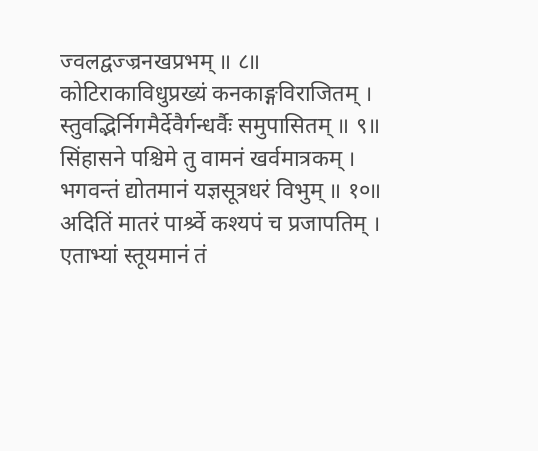ज्वलद्वज्ज्रनखप्रभम् ॥ ८॥
कोटिराकाविधुप्रख्यं कनकाङ्गविराजितम् ।
स्तुवद्भिर्निगमैर्देवैर्गन्धर्वैः समुपासितम् ॥ ९॥
सिंहासने पश्चिमे तु वामनं खर्वमात्रकम् ।
भगवन्तं द्योतमानं यज्ञसूत्रधरं विभुम् ॥ १०॥
अदितिं मातरं पार्श्र्वे कश्यपं च प्रजापतिम् ।
एताभ्यां स्तूयमानं तं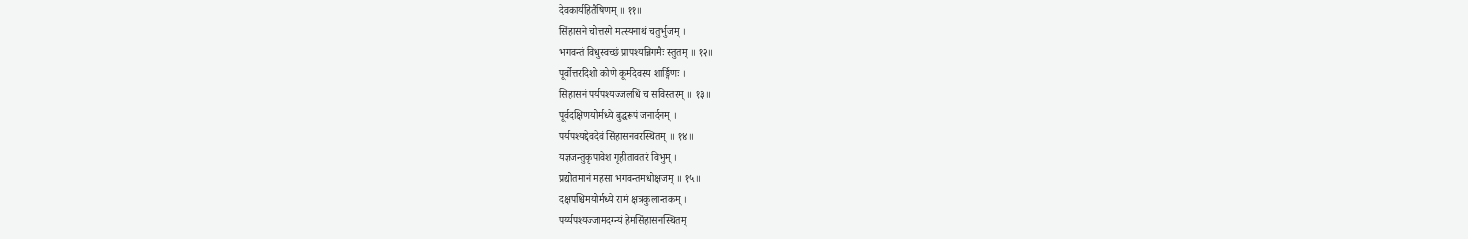देवकार्यहितैषिणम् ॥ ११॥
सिंहासने चोत्तरगे मत्स्यनाथं चतुर्भुजम् ।
भगवन्तं विधुस्वच्छं प्रापश्यन्निगमैः स्तुतम् ॥ १२॥
पूर्वोत्तरदिशो कोणे कूर्मदेवस्य शार्ङ्गिणः ।
सिहासनं पर्यपश्यज्जलधिं च सविस्तरम् ॥ १३॥
पूर्वदक्षिणयोर्मध्ये बुद्धरूपं जनार्दनम् ।
पर्यपश्यद्देवदेवं सिंहासनवरस्थितम् ॥ १४॥
यज्ञजन्तुकृपावेश गृहीतावतरं विभुम् ।
प्रद्योतमानं महसा भगवन्तमधोक्षजम् ॥ १५॥
दक्षपश्चिमयोर्मध्ये रामं क्षत्रकुलान्तकम् ।
पर्य्यपश्यज्जामदग्न्यं हेमसिंहासनस्थितम्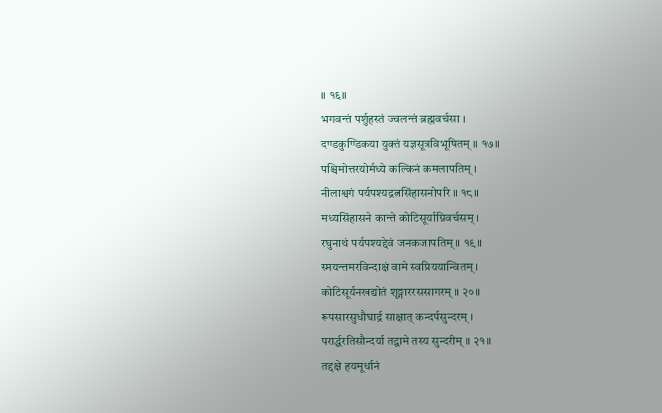॥ १६॥
भगवन्तं पर्शुहस्तं ज्वलन्तं ब्रह्मवर्चसा ।
दण्डकुण्डिकया युक्तं यज्ञसूत्रविभूषितम् ॥ १७॥
पश्चिमोत्तरयोर्मध्ये कल्किनं कमलापतिम् ।
नीलाश्वगं पर्यपश्यद्रत्नसिंहासनोपरि ॥ १८॥
मध्यसिंहासने कान्ते कोटिसूर्याग्निवर्चसम् ।
रघुनाथं पर्यपश्यद्देवं जनकजापतिम् ॥ १९॥
स्मयन्तमरविन्दाक्षं वामे स्वप्रिययान्वितम् ।
कोटिसूर्यनखद्योतं शृङ्गाररससागरम् ॥ २०॥
रूपसारसुधौघार्द्र साक्षात् कन्दर्पसुन्दरम् ।
परार्द्धरतिसौन्दर्या तद्वामे तस्य सुन्दरीम् ॥ २१॥
तद्दक्षे हयमूर्धानं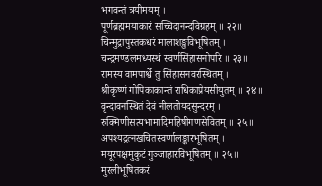भगवन्तं त्रयीमयम् ।
पूर्णब्रह्ममयाकारं सच्चिदानन्दविग्रहम् ॥ २२॥
चिन्मुद्रापुस्तकधरं मालाशङ्खविभूषितम् ।
चन्द्रमण्डलमध्यस्थं स्वर्णसिंहासनोपरि ॥ २३॥
रामस्य वामपार्श्वे तु सिंहासनवरस्थितम् ।
श्रीकृष्णं गोपिकाकान्तं राधिकाप्रेयसीयुतम् ॥ २४॥
वृन्दावनस्थितं देवं नीलतोयदसुन्दरम् ।
रुक्मिणीसत्यभामादिमहिषीगणसेवितम् ॥ २५॥
अपश्यद्रत्नखचितस्वर्णालङ्कारभूषितम् ।
मयूरपक्षमुकुटं गुञ्जाहारविभूषितम् ॥ २५॥
मुरलीभूषितकरं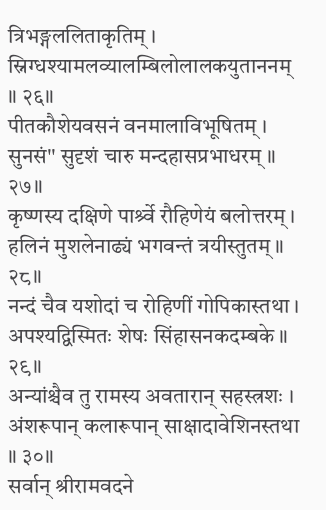त्रिभङ्गललिताकृतिम् ।
स्निग्धश्यामलव्यालम्बिलोलालकयुताननम् ॥ २६॥
पीतकौशेयवसनं वनमालाविभूषितम् ।
सुनसं'' सुदृशं चारु मन्दहासप्रभाधरम् ॥ २७॥
कृष्णस्य दक्षिणे पार्श्र्वे रौहिणेयं बलोत्तरम् ।
हलिनं मुशलेनाढ्यं भगवन्तं त्रयीस्तुतम् ॥ २८॥
नन्दं चैव यशोदां च रोहिणीं गोपिकास्तथा ।
अपश्यद्विस्मितः शेषः सिंहासनकदम्बके ॥ २९॥
अन्यांश्चैव तु रामस्य अवतारान् सहस्त्रशः ।
अंशरूपान् कलारूपान् साक्षादावेशिनस्तथा ॥ ३०॥
सर्वान् श्रीरामवदने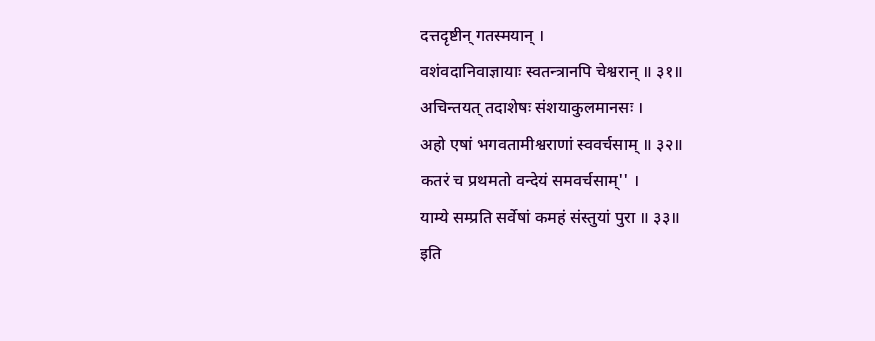दत्तदृष्टीन् गतस्मयान् ।
वशंवदानिवाज्ञायाः स्वतन्त्रानपि चेश्वरान् ॥ ३१॥
अचिन्तयत् तदाशेषः संशयाकुलमानसः ।
अहो एषां भगवतामीश्वराणां स्ववर्चसाम् ॥ ३२॥
कतरं च प्रथमतो वन्देयं समवर्चसाम्'' ।
याम्ये सम्प्रति सर्वेषां कमहं संस्तुयां पुरा ॥ ३३॥
इति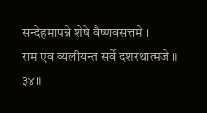सन्देहमापन्ने शेषे वैष्णवसत्तमे ।
राम एव व्यलीयन्त सर्वे दशरथात्मजे ॥ ३४॥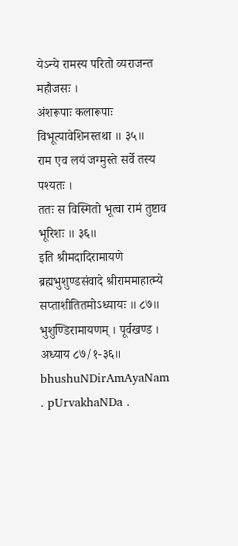येऽन्ये रामस्य परितो व्यराजन्त महौजसः ।
अंशरूपाः कलारूपाः विभूत्यावेशिनस्तथा ॥ ३५॥
राम एव लयं जग्मुस्ते सर्वे तस्य पश्यतः ।
ततः स विस्मितो भूत्वा रामं तुष्टाव भूरिशः ॥ ३६॥
इति श्रीमदादिरामायणे ब्रह्मभुशुण्डसंवादे श्रीराममाहात्म्ये
सप्ताशीतितमोऽध्यायः ॥ ८७॥
भुशुण्डिरामायणम् । पूर्वखण्ड । अध्याय ८७/१-३६॥
bhushuNDirAmAyaNam . pUrvakhaNDa .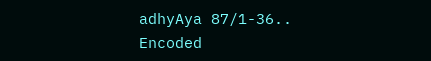adhyAya 87/1-36..
Encoded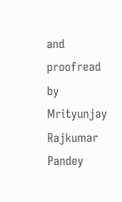and proofread by Mrityunjay Rajkumar Pandey